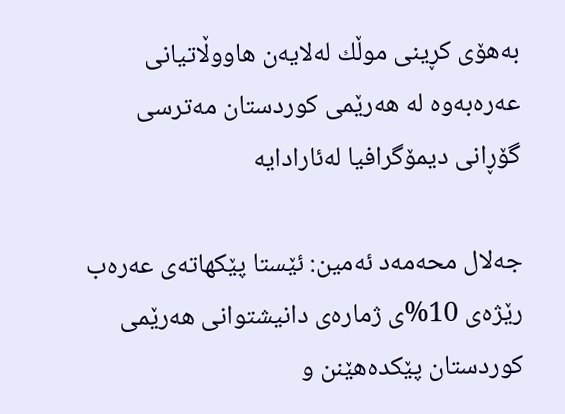به‌هۆی كڕینی موڵك له‌لایه‌ن هاووڵاتیانی عه‌ره‌به‌وه‌ له‌ هه‌رێمی كوردستان مه‌ترسی گۆڕانی دیمۆگرافیا له‌ئارادایه‌

جه‌لال محه‌مه‌د ئه‌مین: ئێستا پێكهاته‌ی عه‌ره‌ب رێژه‌ی 10%ی ژماره‌ی دانیشتوانی هه‌رێمی كوردستان پێكده‌هێنن و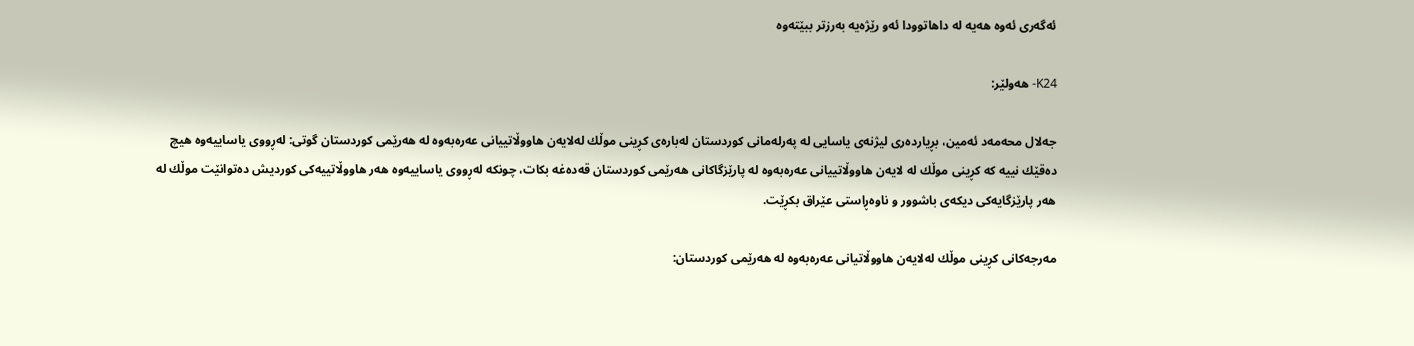ئه‌گه‌ری ئه‌وه‌ هه‌یه‌ له‌ داهاتوودا ئه‌و رێژه‌یه‌ به‌رزتر ببێته‌وه‌

K24- هه‌ولێر:

جه‌لال محه‌مه‌د ئه‌مین، بڕیارده‌ری لیژنه‌ی یاسایی له‌ په‌رله‌مانی كوردستان له‌باره‌ی كڕینی موڵك له‌لایه‌ن هاووڵاتییانی عه‌ره‌به‌وه‌ له‌ هه‌رێمی كوردستان گوتی: له‌ڕووی یاساییه‌وه‌ هیچ ده‌قێك نییه‌ كه‌ كڕینی موڵك له‌ لایه‌ن هاووڵاتییانی عه‌ره‌به‌وه‌ له‌ پارێزگاكانی هه‌رێمی كوردستان قه‌ده‌غه‌ بكات، چونكه‌ له‌ڕووی یاساییه‌وه‌ هه‌ر هاووڵاتییه‌كی كوردیش ده‌توانێت موڵك له‌ هه‌ر پارێزگایه‌كی دیكه‌ی باشوور و ناوه‌ڕاستی عێراق بكڕێت.

مه‌رجه‌كانی كڕینی موڵك له‌لایه‌ن هاووڵاتیانی عه‌ره‌به‌وه‌ له‌ هه‌رێمی كوردستان: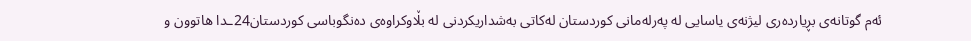ئه‌م گوتانه‌ی بڕیارده‌ری لیژنه‌ی یاسایی له‌ په‌رله‌مانی كوردستان له‌كاتی به‌شداریكردنی له‌ بڵاوكراوه‌ی ده‌نگوباسی كوردستان24ـدا هاتوون و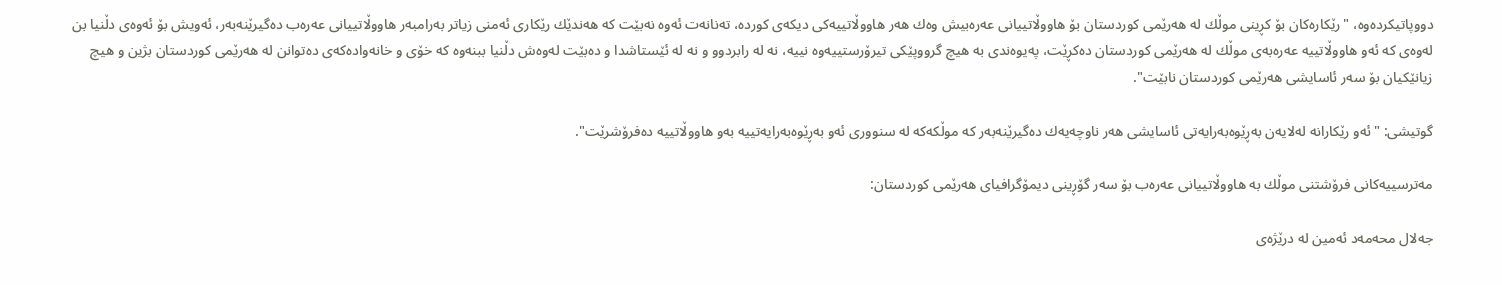دووپاتیكرده‌وه‌، "رێكاره‌كان بۆ كڕینی موڵك له‌ هه‌رێمی كوردستان بۆ هاووڵاتییانی عه‌ره‌بیش وه‌ك هه‌ر هاووڵاتییه‌كی دیكه‌ی كورده‌، ته‌نانه‌ت ئه‌وه‌ نه‌بێت كه‌ هه‌ندێك رێكاری ئه‌منی زیاتر به‌رامبه‌ر هاووڵاتییانی عه‌ره‌ب ده‌گیرێنه‌به‌ر، ئه‌ویش بۆ ئه‌وه‌ی دڵنیا بن له‌وه‌ی كه‌ ئه‌و هاووڵاتییه‌ عه‌ره‌به‌ی موڵك له‌ هه‌رێمی كوردستان ده‌كڕێت، په‌یوه‌ندی به‌ هیچ گرووپێكی تیرۆرستییه‌وه‌ نییه‌، نه‌ له‌ رابردوو و نه‌ له‌ ئێستاشدا و ده‌بێت له‌وه‌ش دڵنیا ببنه‌وه‌ كه‌ خۆی و خانه‌واده‌كه‌ی ده‌توانن له‌ هه‌رێمی كوردستان بژین و هیچ زیانێكیان بۆ سه‌ر ئاسایشی هه‌رێمی كوردستان نابێت".

گوتیشی: "ئه‌و رێكارانه‌ له‌لایه‌ن به‌ڕێوه‌به‌رایه‌تی ئاسایشی هه‌ر ناوچه‌یه‌ك ده‌گیرێنه‌به‌ر كه‌ موڵكه‌كه‌ له‌ سنووری ئه‌و به‌ڕێوه‌به‌رایه‌تییه‌ به‌و هاووڵاتییه‌ ده‌فرۆشرێت".

مه‌ترسییه‌كانی فرۆشتنی موڵك به‌ هاووڵاتییانی عه‌ره‌ب بۆ سه‌ر گۆڕینی دیمۆگرافیای هه‌رێمی كوردستان:

جه‌لال محه‌مه‌د ئه‌مین له‌ درێژه‌ی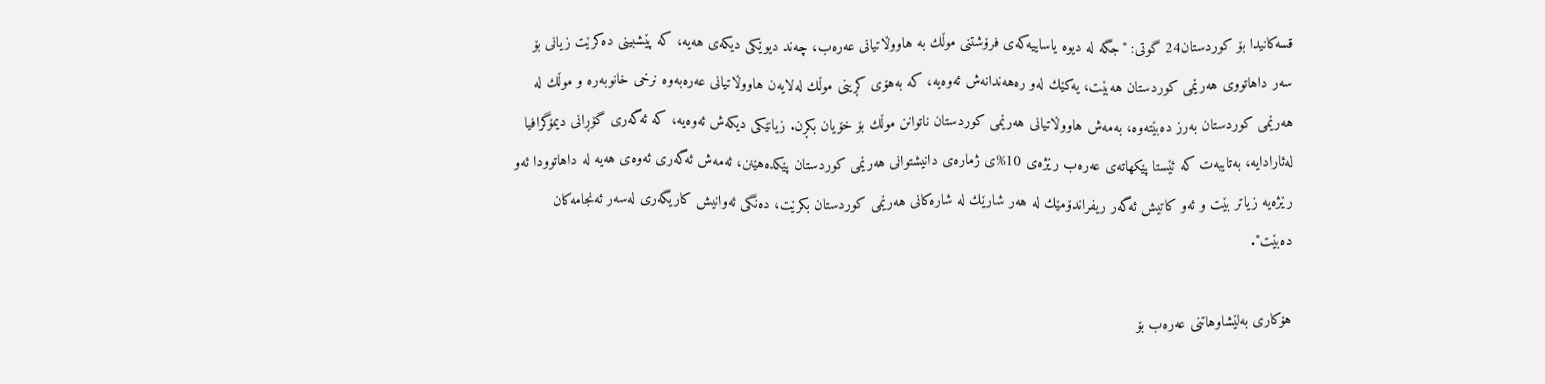قسه‌كانیدا بۆ كوردستان24 گوتی: "جگه‌ له‌ دیوه‌ یاساییه‌كه‌ی فرۆشتنی موڵك به‌ هاووڵاتیانی عه‌ره‌ب، چه‌ند دیوێكی دیكه‌ی هه‌یه‌، كه‌ پێشبینی ده‌كرێت زیانی بۆ سه‌ر داهاتووی هه‌رێمی كوردستان هه‌بێت، یه‌كێك له‌و ره‌هه‌ندانه‌ش ئه‌وه‌یه‌، كه‌ به‌هۆی كڕینی موڵك له‌لایه‌ن هاووڵاتیانی عه‌ره‌به‌وه‌ نرخی خانوبه‌ره‌ و موڵك له‌ هه‌رێمی كوردستان به‌رز ده‌بێته‌وه‌، به‌مه‌ش هاووڵاتیانی هه‌رێمی كوردستان ناتوانن موڵك بۆ خۆیان بكڕن. زیانێكی دیكه‌ش ئه‌وه‌یه‌، كه‌ ئه‌گه‌ری گۆڕانی دیمۆگرافیا له‌ئارادایه‌، به‌تایبه‌ت كه‌ ئێستا پێكهاته‌ی عه‌ره‌ب رێژه‌ی 10%ی ژماره‌ی دانیشتوانی هه‌رێمی كوردستان پێكده‌هێنن، ئه‌مه‌ش ئه‌گه‌ری ئه‌وه‌ی هه‌یه‌ له‌ داهاتوودا ئه‌و رێژه‌یه‌ زیاتر بێت و ئه‌و كاتیش ئه‌گه‌ر ریفراندۆمێك له‌ هه‌ر شارێك له‌ شاره‌كانی هه‌رێمی كوردستان بكرێت، ده‌نگی ئه‌وانیش كاریگه‌ری له‌سه‌ر ئه‌نجامه‌كان ده‌بێت".

هۆكاری به‌لێشاوهاتنی عه‌ره‌ب بۆ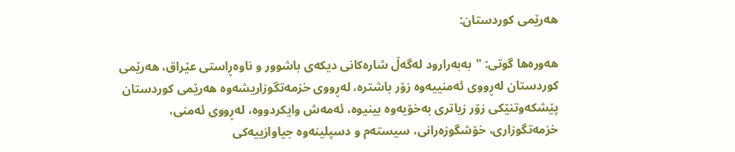هه‌رێمی كوردستان:

هه‌وره‌ها گوتی: "به‌به‌رارود له‌گه‌ڵ شاره‌كانی دیكه‌ی باشوور و ناوه‌ڕاستی عێراق، هه‌رێمی كوردستان له‌ڕووی ئه‌منییه‌وه‌ زۆر باشتره‌، له‌ڕووی خزمه‌تگوزاریشه‌وه‌ هه‌رێمی كوردستان پێشكه‌وتنێكی زۆر زیاتری به‌خۆیه‌وه‌ بینیوه‌‌، ئه‌مه‌ش وایكردووه‌، له‌ڕووی ئه‌منی، خزمه‌تگوزاری، خۆشگوزه‌رانی‌، سیسته‌م و دسپلینه‌وه‌ جیاوازییه‌كی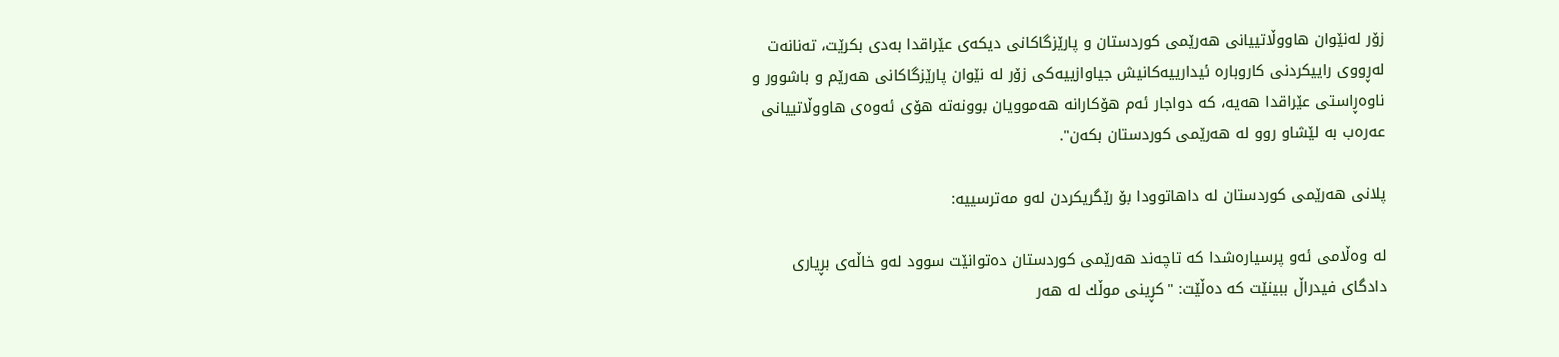زۆر له‌نێوان هاووڵاتییانی هه‌رێمی كوردستان و پارێزگاكانی دیكه‌ی عێراقدا به‌دی بكرێت، ته‌نانه‌ت له‌ڕووی راییكردنی كاروباره‌ ئیدارییه‌كانیش جیاوازییه‌كی زۆر له‌ نێوان پارێزگاكانی هه‌رێم و باشوور و ناوه‌ڕاستی عێراقدا هه‌یه‌، كه‌ دواجار ئه‌م هۆكارانه‌ هه‌موویان بوونه‌ته‌ هۆی ئه‌وه‌ی هاووڵاتییانی عه‌ره‌ب به‌ لێشاو روو له‌ هه‌رێمی كوردستان بكه‌ن".

پلانی هه‌رێمی كوردستان له‌ داهاتوودا بۆ رێگریكردن له‌و مه‌ترسییه‌:

له‌ وه‌ڵامی ئه‌و پرسیاره‌شدا كه‌ تاچه‌ند هه‌رێمی كوردستان ده‌توانێت سوود له‌و خاڵه‌ی بڕیاری دادگای فیدراڵ ببینێت كه‌ ده‌ڵێت: "كڕینی موڵك له‌ هه‌ر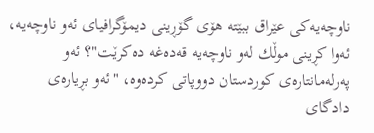ناوچه‌یه‌كی عێراق ببێته‌ هۆی گۆڕینی دیمۆگرافیای ئه‌و ناوچه‌یه‌، ئه‌وا كڕینی موڵك له‌و ناوچه‌یه‌ قه‌ده‌غه‌ ده‌كرێت"؟ ئه‌و په‌رله‌مانتاره‌ی كوردستان دووپاتی كرده‌وه‌، "ئه‌و بڕیاره‌ی دادگای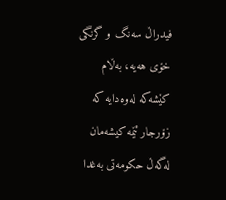فیدراڵ سه‌نگ و گرنگی خۆی هه‌یه‌، به‌ڵام كێشه‌كه‌ له‌وه‌دایه‌ كه‌ زۆرجار ئێمه‌ كیشه‌مان له‌گه‌ڵ حكومه‌تی به‌غدا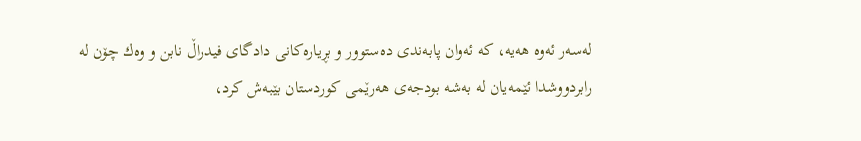له‌سه‌ر ئه‌وه‌ هه‌یه‌، كه‌ ئه‌وان پابه‌ندی ده‌ستوور و بڕیاره‌كانی دادگای فیدراڵ نابن و وه‌ك چۆن له‌ رابردووشدا ئێمه‌یان له‌ به‌شه‌ بودجه‌ی هه‌رێمی كوردستان بێبه‌ش كرد،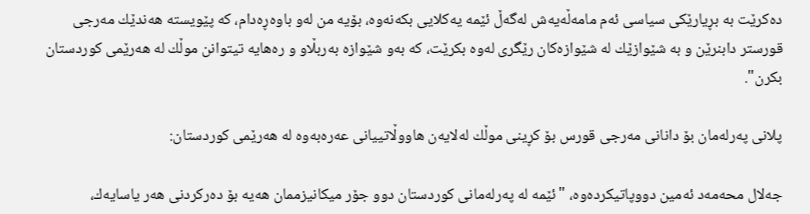ده‌كرێت به‌ بڕیارێكی سیاسی ئه‌م مامه‌ڵه‌یه‌ش له‌گه‌ڵ ئێمه‌ یه‌كلایی بكه‌نه‌وه، بۆیه‌ من له‌و باوه‌ڕه‌دام، كه‌ پێویسته‌ هه‌ندێك مه‌رجی قورستر دابنرێن و به‌ شێوازێك له‌ شێوازه‌كان رێگری له‌وه‌ بكرێت، كه‌ به‌و شێوازه‌ به‌ربڵاو و ره‌هایه‌ تیتوانن موڵك له‌ هه‌رێمی كوردستان بكرن‌".

پلانی په‌رله‌مان بۆ دانانی مه‌رجی قورس بۆ كڕینی موڵك له‌لایه‌ن هاووڵاتییانی عه‌ره‌به‌وه‌ له‌ هه‌رێمی كوردستان:

جه‌لال محه‌مه‌د ئه‌مین دووپاتیكرده‌وه‌، "ئێمه‌ له‌ په‌رله‌مانی كوردستان دوو جۆر میكانیزممان هه‌یه‌ بۆ ده‌ركردنی هه‌ر یاسایه‌ك،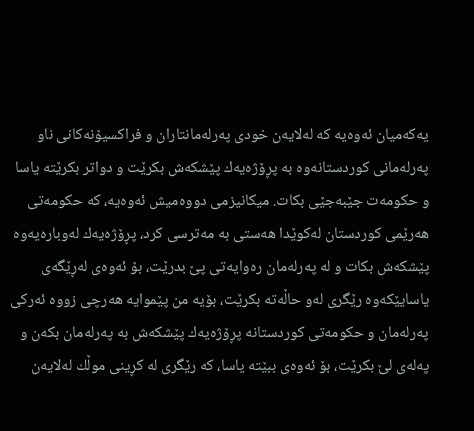یه‌كه‌میان ئه‌وه‌یه‌ كه‌ له‌لایه‌ن خودی په‌رله‌مانتاران و فراكسیۆنه‌كانی ناو په‌رله‌مانی كوردستانه‌وه‌ به‌ پڕۆژه‌یه‌ك پێشكه‌ش بكرێت و دواتر بكرێته‌ یاسا و حكومه‌ت جێبه‌جێی بكات. میكانیزمی دووه‌میش ئه‌وه‌یه‌، كه‌ حكومه‌تی هه‌رێمی كوردستان له‌كوێدا هه‌ستی به‌ مه‌ترسی كرد، پڕۆژه‌یه‌ك له‌وباره‌یه‌وه‌ پێشكه‌ش بكات و له‌ په‌رله‌مان ره‌وایه‌تی پێ بدرێت، بۆ ئه‌وه‌ی له‌ڕێگه‌ی یاسایێكه‌وه‌ رێگری له‌و حاڵه‌ته‌ بكرێت، بۆیه‌ من پێموایه‌ هه‌رچی زووه‌ ئه‌ركی په‌رله‌مان و حكومه‌تی كوردستانه‌ پڕۆژه‌یه‌ك پێشكه‌ش به‌ په‌رله‌مان بكه‌ن و په‌له‌ی لێ بكرێت، بۆ ئه‌وه‌ی ببێته‌ یاسا، كه‌ رێگری له‌ كڕینی موڵك له‌لایه‌ن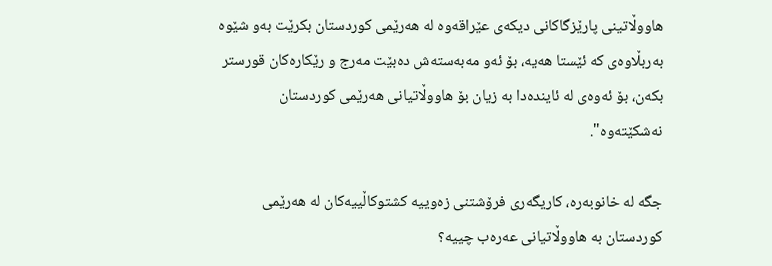هاووڵاتینی پارێزگاكانی دیكه‌ی عێراقه‌وه‌ له‌ هه‌رێمی كوردستان بكرێت به‌و شێوه‌ به‌ربڵاوه‌ی كه‌ ئێستا هه‌یه‌، بۆ ئه‌و مه‌به‌سته‌ش ده‌بێت مه‌رج و رێكاره‌كان قورستر بكه‌ن، بۆ ئه‌وه‌ی له‌ ئاینده‌دا به‌ زیان بۆ هاووڵاتیانی هه‌رێمی كوردستان نه‌شكێته‌وه‌".

جگه‌ له‌ خانوبه‌ره‌، كاریگه‌ری فرۆشتنی زه‌وییه‌ كشتوكاڵییه‌كان له‌ هه‌رێمی كوردستان به‌ هاووڵاتیانی عه‌ره‌ب چییه‌؟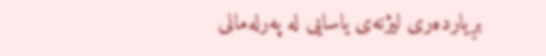بڕیارده‌ری لیژنه‌ی یاسایی له‌ په‌رله‌مانی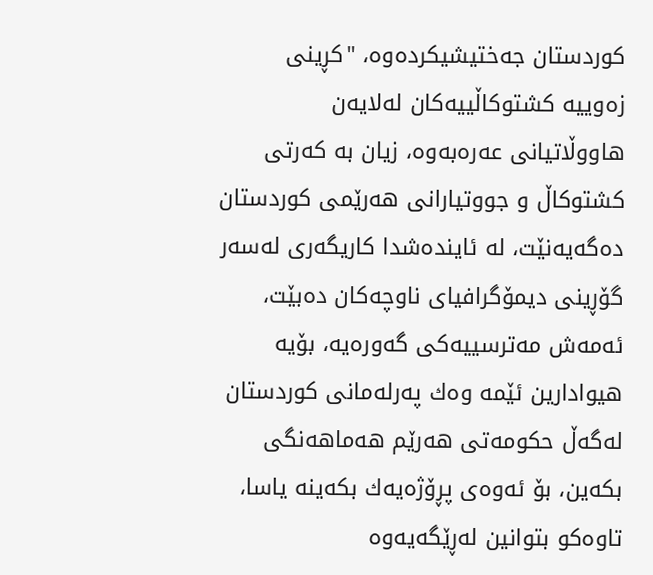كوردستان جه‌ختیشیكرده‌وه‌، "كڕینی زه‌وییه‌ كشتوكاڵییه‌كان له‌لایه‌ن هاووڵاتیانی عه‌ره‌به‌وه‌، زیان به‌ كه‌رتی كشتوكاڵ و جووتیارانی هه‌رێمی كوردستان ده‌گه‌یه‌نێت، له‌ ئاینده‌شدا كاریگه‌ری له‌سه‌ر گۆڕینی دیمۆگرافیای ناوچه‌كان ده‌بێت، ئه‌مه‌ش مه‌ترسییه‌كی گه‌وره‌یه‌، بۆیه‌ هیوادارین ئێمه‌ وه‌ك په‌رله‌مانی كوردستان له‌گه‌ڵ حكومه‌تی هه‌رێم هه‌ماهه‌نگی بكه‌ین، بۆ ئه‌وه‌ی پڕۆژه‌یه‌ك بكه‌ینه‌ یاسا، تاوه‌كو بتوانین له‌ڕێگه‌یه‌وه‌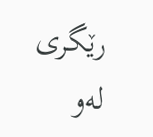رێگری له‌و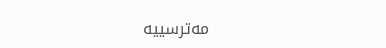مه‌ترسییه‌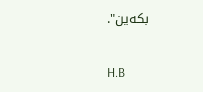بكه‌ین".

H.B